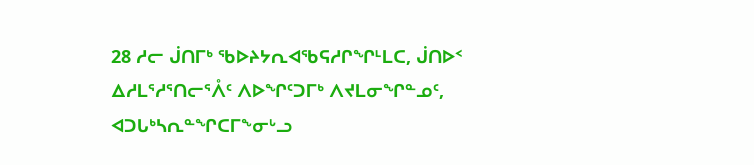28 ᓱᓕ ᒎᑎᒥᒃ ᖃᐅᔨᔭᕆᐊᖃᕋᓱᒋᖏᒻᒪᑕ, ᒎᑎᐅᑉ ᐃᓱᒪᕐᓱᕐᑎᓕᕐᐰᑦ ᐱᐅᖏᑦᑐᒥᒃ ᐱᔪᒪᓂᖏᓐᓄᑦ, ᐊᑐᒐᒃᓴᕆᓐᖏᑕᒥᖕᓂᒡᓗ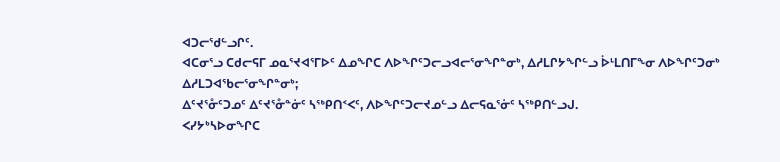ᐊᑐᓕᖁᓪᓗᒋᑦ.
ᐊᑕᓂᕐᓗ ᑕᑯᓕᕋᒥ ᓄᓇᕐᔪᐊᕐᒥᐅᑦ ᐃᓄᖏᑕ ᐱᐅᖏᑦᑐᓕᓗᐊᓕᕐᓂᖏᓐᓂᒃ, ᐃᓱᒪᒋᔭᖏᓪᓗ ᐆᒻᒪᑎᒥᖕᓂ ᐱᐅᖏᑦᑐᓂᒃ ᐃᓱᒪᑐᐊᖃᓕᕐᓂᖏᓐᓂᒃ;
ᐃᑦᔪᕐᓁᑦᑐᓄᑦ ᐃᑦᔪᕐᓁᓐᓃᑦ ᓴᖅᑭᑎᑉᐸᑦ, ᐱᐅᖏᑦᑐᓕᔪᓄᓪᓗ ᐃᓕᕋᓇᕐᓃᑦ ᓴᖅᑭᑎᓪᓗᒍ.
ᐸᓯᔭᒃᓴᐅᓂᖏᑕ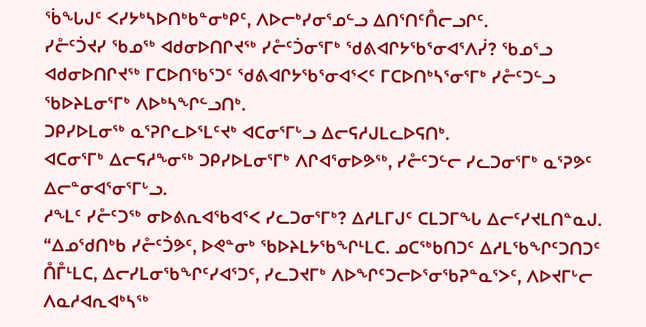ᖄᖓᒍᑦ ᐸᓯᔭᒃᓴᐅᑎᒃᑲᓐᓂᒃᑭᑦ, ᐱᐅᓕᒃᓯᓂᕐᓄᓪᓗ ᐃᑎᕐᑎᑦᑍᓕᓗᒋᑦ.
ᓯᓔᑦᑑᔪᓯ ᖃᓄᖅ ᐊᑯᓂᐅᑎᒋᔪᖅ ᓯᓔᑦᑑᓂᕐᒥᒃ ᖁᕕᐊᒋᔭᖃᕐᓂᐊᕐᐱᓰ? ᖃᓄᕐᓗ ᐊᑯᓂᐅᑎᒋᔪᖅ ᒥᑕᐅᑎᖃᕐᑐᑦ ᖁᕕᐊᒋᔭᖃᕐᓂᐊᕐᐸᑦ ᒥᑕᐅᑎᒃᓴᕐᓂᕐᒥᒃ ᓯᓔᑦᑐᓪᓗ ᖃᐅᔨᒪᓂᕐᒥᒃ ᐱᐅᒃᓴᖏᓪᓗᑎᒃ.
ᑐᑭᓯᐅᒪᓂᖅ ᓇᕐᕈᒋᓚᐅᕐᒪᑦᔪᒃ ᐊᑕᓂᕐᒥᒡᓗ ᐃᓕᕋᓱᒍᒪᓚᐅᕋᑎᒃ.
ᐊᑕᓂᕐᒥᒃ ᐃᓕᕋᓱᖕᓂᖅ ᑐᑭᓯᐅᒪᓂᕐᒥᒃ ᐱᒋᐊᕐᓂᐅᕗᖅ, ᓯᓔᑦᑐᓪᓕ ᓯᓚᑐᓂᕐᒥᒃ ᓇᕐᕈᕗᑦ ᐃᓕᓐᓂᐊᕐᓂᕐᒥᒡᓗ.
ᓱᖕᒪᑦ ᓯᓔᑦᑐᖅ ᓂᐅᕕᕆᐊᖃᐊᕐᐸ ᓯᓚᑐᓂᕐᒥᒃ? ᐃᓱᒪᒥᒍᑦ ᑕᒪᑐᒥᖓ ᐃᓕᑦᓯᔪᒪᑎᓐᓇᒍ.
“ᐃᓄᖁᑎᒃᑲ ᓯᓔᑦᑑᕗᑦ, ᐅᕙᓐᓂᒃ ᖃᐅᔨᒪᔭᖃᖏᒻᒪᑕ. ᓄᑕᖅᑲᑎᑐᑦ ᐃᓱᒪᖃᖏᑦᑐᑎᑐᑦ ᑍᒤᒻᒪᑕ, ᐃᓕᓯᒪᓂᖃᖏᑦᓯᐊᕐᑐᑦ, ᓯᓚᑐᔪᒥᒃ ᐱᐅᖏᑦᑐᓕᐅᕐᓂᖃᕈᓐᓇᕐᐳᑦ, ᐱᐅᔪᒥᒡᓕ ᐱᓇᓱᐊᕆᐊᒃᓴᖅ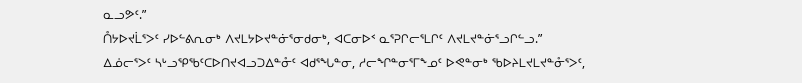ᓇᓗᕗᑦ.”
ᑍᔭᐅᔪᒫᕐᐳᑦ ᓯᐅᓪᕕᕆᓂᒃ ᐱᔪᒪᔭᐅᔪᓐᓃᕐᓂᑯᓂᒃ, ᐊᑕᓂᐅᑉ ᓇᕐᕈᒋᓕᕐᒪᒋᑦ ᐱᔪᒪᔪᓐᓃᕐᓗᒋᓪᓗ.”
ᐃᓅᓕᕐᐳᑦ ᓴᒡᓗᕿᖃᑦᑕᐅᑎᔪᐊᓗᑐᐃᓐᓁᑦ ᐊᑯᕐᖓᓐᓂ, ᓱᓕᖏᓐᓂᕐᒥᖕᓄᑦ ᐅᕙᓐᓂᒃ ᖃᐅᔨᒪᔪᒪᔪᓐᓁᕐᐳᑦ,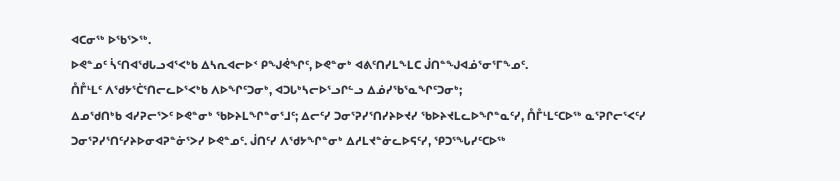ᐊᑕᓂᖅ ᐅᖃᕐᐳᖅ.
ᐅᕙᓐᓄᑦ ᓵᑦᑎᐊᖁᒐᓗᐊᕐᐸᒃᑲ ᐃᓴᕆᐊᓕᐅᑉ ᑭᖑᕚᖏᑦ, ᐅᕙᓐᓂᒃ ᐊᕕᑦᑎᓯᒪᖕᒪᑕ ᒎᑎᓐᖑᐊᓅᕐᓂᕐᒥᖕᓄᑦ.
ᑍᒤᒻᒪᑦ ᐱᖁᔭᕐᑖᕐᑎᓕᓚᐅᕐᐸᒃᑲ ᐱᐅᖏᑦᑐᓂᒃ, ᐊᑐᒐᒃᓴᓕᐅᕐᓗᒋᓪᓗ ᐃᓅᓯᖃᕐᓇᖏᑦᑐᓂᒃ;
ᐃᓄᖁᑎᒃᑲ ᐊᓯᕈᓕᕐᐳᑦ ᐅᕙᓐᓂᒃ ᖃᐅᔨᒪᖏᓐᓂᕐᒧᑦ; ᐃᓕᑦᓯ ᑐᓂᕐᕈᓯᕐᑎᓯᔨᐅᔪᓯ ᖃᐅᔨᔪᒪᓚᐅᖏᓐᓇᑦᓯ, ᑍᒤᒻᒪᑦᑕᐅᖅ ᓇᕐᕈᒋᓕᕐᐸᑦᓯ ᑐᓂᕐᕈᓯᕐᑎᑦᓯᔨᐅᓂᐊᕈᓐᓃᕐᐳᓯ ᐅᕙᓐᓄᑦ. ᒎᑎᑦᓯ ᐱᖁᔭᖏᓐᓂᒃ ᐃᓱᒪᔪᓐᓃᓚᐅᕋᑦᓯ, ᕿᑐᕐᖓᓯᑦᑕᐅᖅ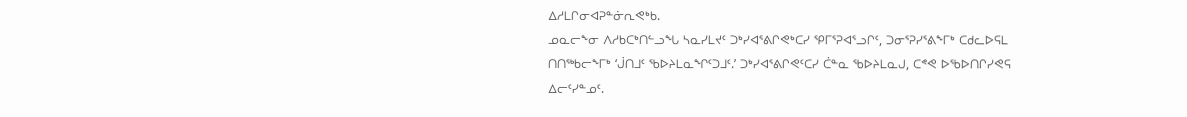ᐃᓱᒪᒋᓂᐊᕈᓐᓃᕆᕙᒃᑲ.
ᓄᓇᓕᖕᓂ ᐱᓱᑲᑕᒃᑎᓪᓗᖓ ᓴᓇᓯᒪᔪᑦ ᑐᒃᓯᐊᕐᕕᒋᕙᒃᑕᓯ ᕿᒥᕐᕈᐊᕐᓗᒋᑦ, ᑐᓂᕐᕈᓯᕐᕕᖕᒥᒃ ᑕᑯᓚᐅᕋᒪ ᑎᑎᖅᑲᓕᖕᒥᒃ ‘ᒎᑎᒧᑦ ᖃᐅᔨᒪᓇᖏᑦᑐᒧᑦ.’ ᑐᒃᓯᐊᕐᕕᒋᕙᑦᑕᓯ ᑖᓐᓇ ᖃᐅᔨᒪᓇᒍ, ᑕᕝᕙ ᐅᖃᐅᑎᒋᓯᕙᕋ ᐃᓕᑦᓯᓐᓄᑦ.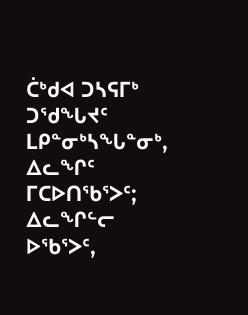ᑖᒃᑯᐊ ᑐᓴᕋᒥᒃ ᑐᖁᖓᔪᑦ ᒪᑭᓐᓂᒃᓴᖓᓐᓂᒃ, ᐃᓚᖏᑦ ᒥᑕᐅᑎᖃᕐᐳᑦ; ᐃᓚᖏᓪᓕ ᐅᖃᕐᐳᑦ,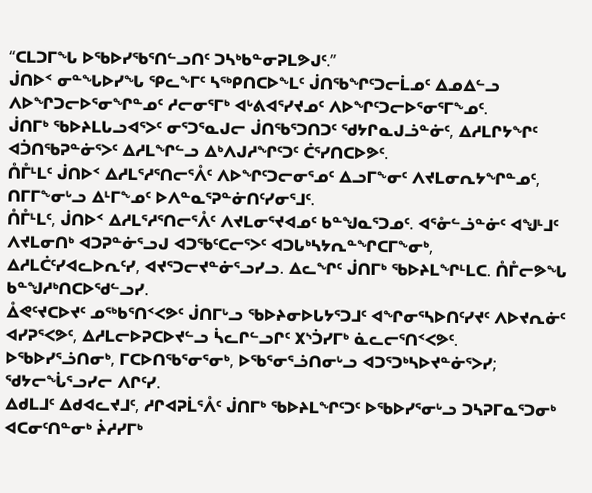“ᑕᒪᑐᒥᖓ ᐅᖃᐅᓯᖃᕐᑎᓪᓗᑎᑦ ᑐᓴᒃᑲᓐᓂᕈᒪᕗᒍᑦ.”
ᒎᑎᐅᑉ ᓂᓐᖓᐅᓯᖓ ᕿᓚᖕᒥᑦ ᓴᖅᑭᑎᑕᐅᖕᒪᑦ ᒎᑎᖃᖏᑦᑐᓕᒫᓄᑦ ᐃᓄᐃᓪᓗ ᐱᐅᖏᑐᓕᐅᕐᓂᖏᓐᓄᑦ ᓱᓕᓂᕐᒥᒃ ᐊᒡᕕᐊᕐᓯᔪᓄᑦ ᐱᐅᖏᑦᑐᓕᐅᕐᓂᕐᒥᖕᓄᑦ.
ᒎᑎᒥᒃ ᖃᐅᔨᒪᒐᓗᐊᕐᐳᑦ ᓂᕐᑐᕐᓇᒍᓕ ᒎᑎᖃᕐᑐᑎᑐᑦ ᖁᔭᒋᓇᒍᓘᓐᓃᑦ, ᐃᓱᒪᒋᔭᖏᑦ ᐊᑑᑎᖃᕈᓐᓃᕐᐳᑦ ᐃᓱᒪᖏᓪᓗ ᐃᒃᐱᒍᓱᖏᑦᑐᑦ ᑖᕐᓯᑎᑕᐅᕗᑦ.
ᑍᒤᒻᒪᑦ ᒎᑎᐅᑉ ᐃᓱᒪᕐᓱᕐᑎᓕᕐᐰᑦ ᐱᐅᖏᑦᑐᓕᓂᕐᓄᑦ ᐃᓗᒥᖕᓂᑦ ᐱᔪᒪᓂᕆᔭᖏᓐᓄᑦ, ᑎᒥᒥᖕᓂᒡᓗ ᐃᒻᒥᖕᓄᑦ ᐅᐱᓐᓇᕐᕈᓐᓃᑎᑦᓯᓂᕐᒧᑦ.
ᑍᒤᒻᒪᑦ, ᒎᑎᐅᑉ ᐃᓱᒪᕐᓱᕐᑎᓕᕐᐰᑦ ᐱᔪᒪᓂᕐᔪᐊᓄᑦ ᑲᓐᖑᓇᕐᑐᓄᑦ. ᐊᕐᓁᓪᓘᓐᓃᑦ ᐊᖑᒻᒧᑦ ᐱᔪᒪᓂᑎᒃ ᐊᑐᕈᓐᓃᕐᓗᒍ ᐊᑐᖃᑦᑕᓕᕐᐳᑦ ᐊᑐᒐᒃᓴᔭᕆᓐᖏᑕᒥᖕᓂᒃ,
ᐃᓱᒪᑖᑦᓯᐊᓚᐅᕆᑦᓯ, ᐊᔪᕐᑐᓕᔪᓐᓃᕐᓗᓯᓗ. ᐃᓚᖏᑦ ᒎᑎᒥᒃ ᖃᐅᔨᒪᖏᒻᒪᑕ. ᑍᒤᓕᕗᖓ ᑲᓐᖑᓱᒃᑎᑕᐅᖁᓪᓗᓯ.
ᐂᕙᑦᔪᑕᐅᔪᑦ ᓄᖅᑲᕐᑎᑉᐸᕗᑦ ᒎᑎᒥᒡᓗ ᖃᐅᔨᓂᐅᒐᔭᕐᑐᒧᑦ ᐊᖏᓂᕐᓴᐅᑎᑦᓯᔪᑦ ᐱᐅᔪᕆᓃᑦ ᐊᓯᕈᕐᐸᕗᑦ, ᐃᓱᒪᓕᐅᕈᑕᐅᔪᓪᓗ ᓵᓚᒋᓪᓗᒋᑦ ᙭ᔅᑑᓯᒥᒃ ᓈᓚᓕᕐᑎᑉᐸᕗᑦ.
ᐅᖃᐅᓯᕐᓘᑎᓂᒃ, ᒥᑕᐅᑎᖃᕐᓂᕐᓂᒃ, ᐅᖃᕐᓂᕐᓘᑎᓂᒡᓗ ᐊᑐᕐᑐᒃᓴᐅᔪᓐᓃᕐᐳᓯ; ᖁᔭᓕᖔᕐᓗᓯᓕ ᐱᒋᑦᓯ.
ᐃᑯᒪᒧᑦ ᐃᑯᐊᓚᔪᒧᑦ, ᓱᒋᐊᕈᒫᕐᐰᑦ ᒎᑎᒥᒃ ᖃᐅᔨᒪᖏᑦᑐᑦ ᐅᖃᐅᓯᕐᓂᒡᓗ ᑐᓴᕈᒥᓇᕐᑐᓂᒃ ᐊᑕᓂᑦᑎᓐᓂᒃ ᔩᓱᓯᒥᒃ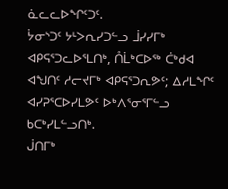ᓈᓚᓚᐅᖏᑦᑐᑦ.
ᔮᓂᔅᑐᑦ ᔭᒻᐳᕆᓯᑐᓪᓗ ᒨᓯᓯᒥᒃ ᐊᑭᕋᕐᑐᓚᐅᕐᒪᑎᒃ, ᑍᒫᒃᑕᐅᖅ ᑖᒃᑯᐊ ᐊᖑᑎᑦ ᓱᓕᔪᒥᒃ ᐊᑭᕋᕐᑐᕆᕗᑦ; ᐃᓱᒪᖏᑦ ᐊᓯᕈᕐᑕᐅᓯᒪᕗᑦ ᐅᒃᐱᕐᓂᕐᒥᓪᓗ ᑲᑕᒃᓯᒪᓪᓗᑎᒃ.
ᒎᑎᒥᒃ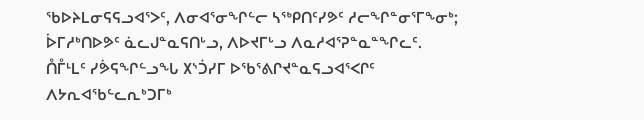ᖃᐅᔨᒪᓂᕋᕋᓗᐊᕐᐳᑦ, ᐱᓂᐊᕐᓂᖏᓪᓕ ᓴᖅᑭᑎᑦᓯᕗᑦ ᓱᓕᖏᓐᓂᕐᒥᖕᓂᒃ; ᐆᒥᓱᒃᑎᐅᕗᑦ ᓈᓚᒍᓐᓇᕋᑎᒡᓗ, ᐱᐅᔪᒥᒡᓗ ᐱᓇᓱᐊᕐᕈᓐᓇᓐᖏᓚᑦ.
ᑍᒤᒻᒪᑦ ᓯᕘᕋᖏᓪᓗᖓ ᙭ᔅᑑᓯᒥ ᐅᖃᕐᕕᒋᔪᓐᓇᕋᓗᐊᕐᐸᒋᑦ ᐱᔭᕆᐊᖃᓪᓚᕆᒃᑐᒥᒃ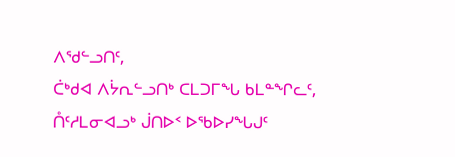ᐱᖁᓪᓗᑎᑦ,
ᑖᒃᑯᐊ ᐱᔮᕆᓪᓗᑎᒃ ᑕᒪᑐᒥᖓ ᑲᒪᓐᖏᓚᑦ, ᑍᑦᓱᒪᓂᐊᓗᒃ ᒎᑎᐅᑉ ᐅᖃᐅᓯᖓᒍᑦ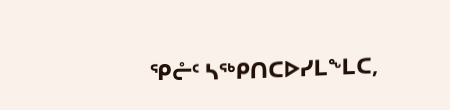ᕿᓔᑦ ᓴᖅᑭᑎᑕᐅᓯᒪᖕᒪᑕ,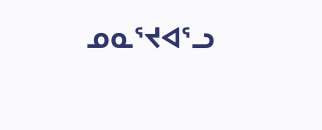ᓄᓇᕐᔪᐊᕐᓗ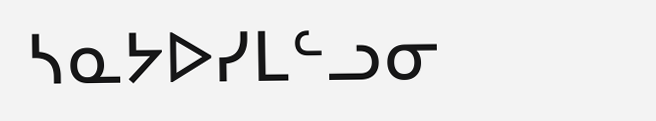ᓴᓇᔭᐅᓯᒪᓪᓗᓂ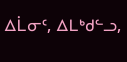ᐃᒫᓂᑦ, ᐃᒪᒃᑯᓪᓗ,